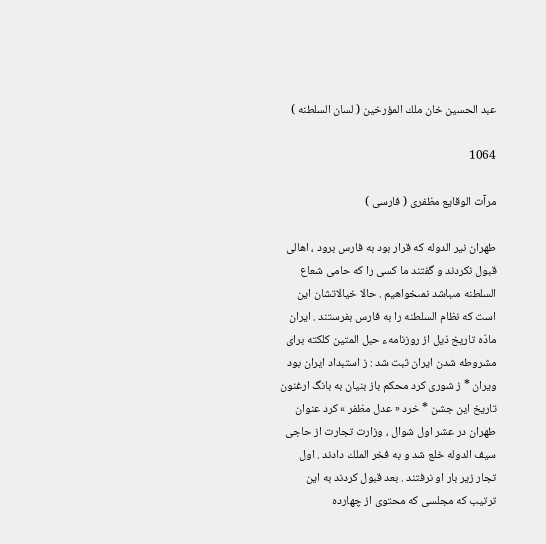عبد الحسين خان ملك المؤرخين ( لسان السلطنه )

1064

مرآت الوقايع مظفرى ( فارسى )

طهران نير الدوله كه قرار بود به فارس برود ، اهالى قبول نكردند و گفتند ما كسى را كه حامى شعاع السلطنه مىباشد نمىخواهيم . حالا خيالاتشان اين است كه نظام السلطنه را به فارس بفرستند . ايران مادّه تاريخ ذيل از روزنامهء حبل المتين كلكته براى مشروطه شدن ايران ثبت شد : ز استبداد ايران بود ويران * ز شورى كرد محكم باز بنيان به بانگ ارغنون تاريخ اين جشن * خرد « عدل مظفر » كرد عنوان طهران در عشر اول شوال ، وزارت تجارت از حاجى سيف الدوله خلع شد و به فخر الملك دادند . اول تجار زير بار او نرفتند . بعد قبول كردند به اين ترتيب كه مجلسى كه محتوى از چهارده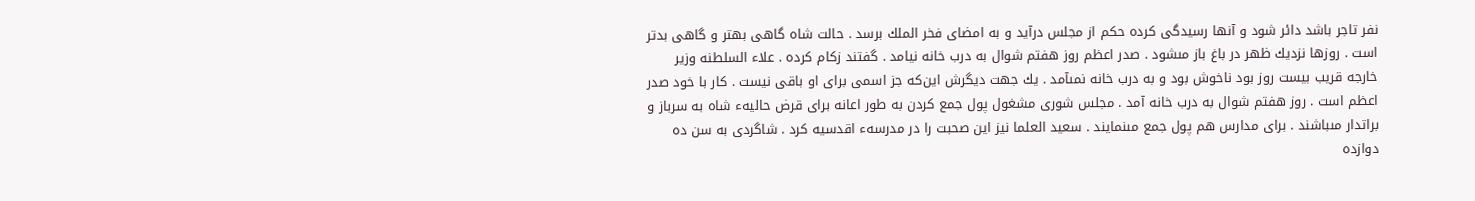نفر تاجر باشد دائر شود و آنها رسيدگى كرده حكم از مجلس درآيد و به امضاى فخر الملك برسد . حالت شاه گاهى بهتر و گاهى بدتر است . روزها نزديك ظهر در باغ باز مىشود . صدر اعظم روز هفتم شوال به درب خانه نيامد . گفتند زكام كرده . علاء السلطنه وزير خارجه قريب بيست روز بود ناخوش بود و به درب خانه نمىآمد . يك جهت ديگرش اين‌كه جز اسمى براى او باقى نيست . كار با خود صدر اعظم است . روز هفتم شوال به درب خانه آمد . مجلس شورى مشغول پول جمع كردن به طور اعانه براى قرض حاليهء شاه به سرباز و براتدار مىباشند . براى مدارس هم پول جمع مىنمايند . سعيد العلما نيز اين صحبت را در مدرسهء اقدسيه كرد . شاگردى به سن ده دوازده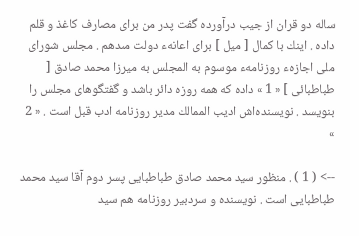ساله دو قران از جيب درآورده گفت پدر من براى مصارف كاغذ و قلم داده . اينك با كمال [ ميل ] براى اعانهء دولت مىدهم . مجلس شوراى ملى اجازهء روزنامهء موسوم به المجلس به ميرزا محمد صادق [ طباطبائى ] « 1 » داده كه همه روزه دائر باشد و گفتگوهاى مجلس را بنويسد . نويسنده‌اش اديب الممالك مدير روزنامه ادب قبل است . « 2 »

--> ( 1 ) . منظور سيد محمد صادق طباطبايى پسر دوم آقا سيد محمد طباطبايى است . نويسنده و سردبير روزنامه هم سيد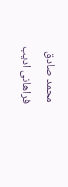محمد صادق فراهانى اديب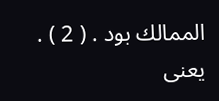الممالك بود . ( 2 ) . يعنى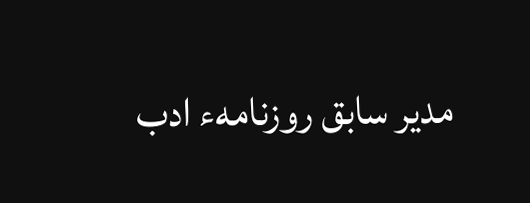مدير سابق روزنامهء ادب